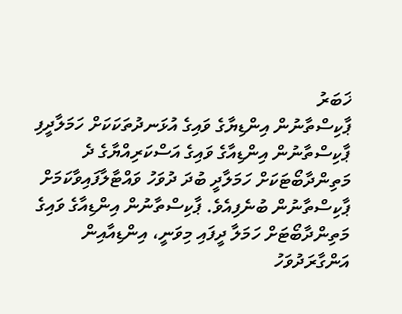ޚަބަރު
ޕާކިސްތާނުން އިންޑިޔާގެ ވައިގެ އުޅަނދުތަކަކަށް ހަމަލާދީފި
ޕާކިސްތާނުން އިންޑިއާގެ ވައިގެ އަސްކަރިއްޔާގެ ދެ މަތިންދާބޯޓަކަށް ހަމަލާދީ ބުދަ ދުވަހު ވައްޓާލާފައިވާކަމަށް ޕާކިސްތާނުން ބުނެފިއެވެ. ޕާކިސްތާނުން އިންޑިއާގެ ވައިގެ މަތިންދާބޯޓަށް ހަމަލާ ދީފައި މިވަނީ، އިންޑިއާއިން އަންގާރަދުވަހު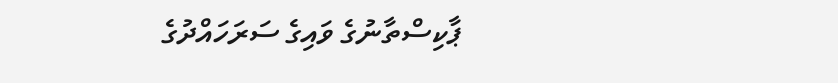ޕާކިސްތާނުގެ ވައިގެ ސަރަހައްދުގެ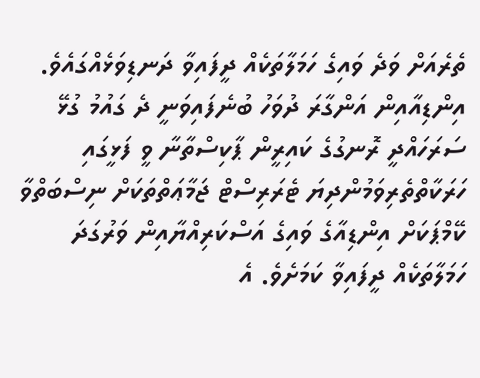ތެރެއަށް ވަދެ ވައިގެ ހަމަލާތަކެއް ދީފައިވާ ދަނޑިވަޅެއްގައެވެ.
އިންޑިއާއިން އަންގާރަ ދުވަހު ބުނެފައިވަނީ ދެ ގައުމު ގުޅޭ ސަރަހައްދީ ރޮނގުގެ ކައިރީން ޕާކިސްތާނާ ވީ ފަޅީގައި ހަރަކާތްތެރިވަމުންދިޔަ ޓެރަރިސްޓް ޖަމާޢަތްތަކަށް ނިސްބަތްވާ ކޭމްޕަކަށް އިންޑިއާގެ ވައިގެ އަސްކަރިއްޔާއިން ވަރުގަދަ ހަމަލާތަކެއް ދީފައިވާ ކަމަށެވެ. އެ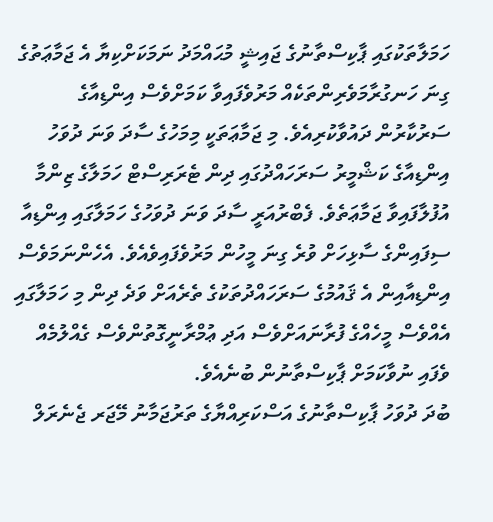ހަމަލާތަކުގައި ޕާކިސްތާނުގެ ޖައިޝީ މުޙައްމަދު ނަމަކަށްކިޔާ އެ ޖަމާޢަތުގެ ގިނަ ހަނގުރާމަވެރިންތަކެއް މަރުވެފައިވާ ކަމަށްވެސް އިންޑިއާގެ ސަރުކާރުން ދައުވާކުރިއެވެ. މި ޖަމާޢަތަކީ މިމަހުގެ ސާދަ ވަނަ ދުވަހު އިންޑިއާގެ ކަޝްމީރު ސަރަހައްދުގައި ދިން ޓެރަރިސްޓް ހަމަލާގެ ޒިންމާ އުފުލާފައިވާ ޖަމާޢަތެވެ. ފެބްރުއަރީ ސާދަ ވަނަ ދުވަހުގެ ހަމަލާގައި އިންޑިއާ ސިފައިންގެ ސާޅިހަށް ވުރެ ގިނަ މީހުން މަރުވެފައިވެއެވެ. އެހެންނަމަވެސް އިންޑިއާއިން އެ ޤައުމުގެ ސަރަހައްދުތަކުގެ ތެރެއަށް ވަދެ ދިން މި ހަމަލާގައި އެއްވެސް މީހެއްގެ ފުރާނައަށްވެސް އަދި ޢުމްރާނީގޮތުންވެސް ގެއްލުމެއް ވެފައި ނުވާކަމަށް ޕާކިސްތާނުން ބުނެއެވެ.
ބުދަ ދުވަހު ޕާކިސްތާނުގެ އަސްކަރިއްޔާގެ ތަރުޖަމާނު މޭޖަރ ޖެނެރަލް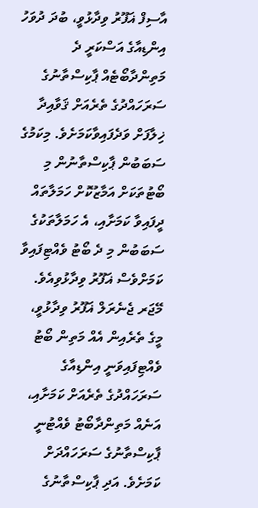އާސިފް ޣަފޫރު ވިދާޅުވީ، ބުދަ ދުވަހު އިންޑިއާގެ އަސްކަރީ ދެ މަތިންދާބޯޓެއް ޕާކިސްތާނުގެ ސަރަހައްދުގެ ތެރެއަށް ޤަވާއިދާ ޚިލާފަށް ވަދެފައިވާކަމަށެވެ. މިކަމުގެ ސަބަބުން ޕާކިސްތާނުން މި ބޯޓުތަކަށް އަމާޒުކޮށް ހަމަލާތައް ދީފައިވާ ކަމަށާއި، އެ ހަމަލާތަކުގެ ސަބަބުން މި ދެ ބޯޓު ވެއްޓިފައިވާ ކަމަށްވެސް ޣަފޫރު ވިދާޅުވިއެވެ.
މޭޖަރ ޖެނެރަލް ޣަފޫރު ވިދާޅުވީ، މީގެ ތެރެއިން އެއް މަތިން ބޯޓު ވެއްޓިފައިވަނީ އިންޑިއާގެ ސަރަހައްދުގެ ތެރެއަށް ކަމަށާއި، އަނެއް މަތިންދާބޯޓު ވެއްޓުނީ ޕާކިސްތާނުގެ ސަރަހައްދަށް ކަމަށެވެ. އަދި ޕާކިސްތާނުގެ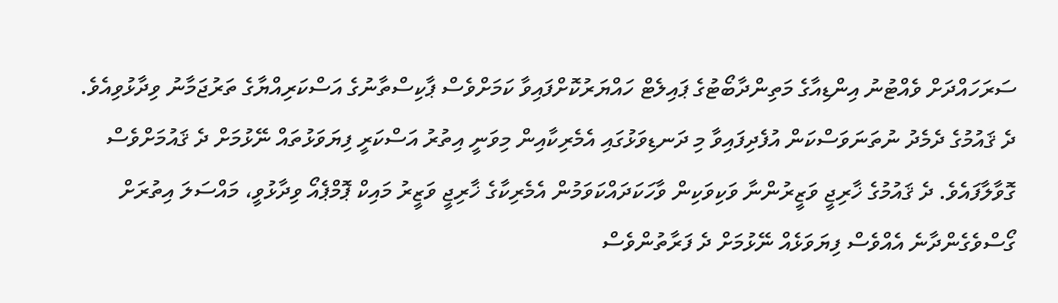ސަރަހައްދަށް ވެއްޓުނު އިންޑިއާގެ މަތިންދާބޯޓުގެ ޕައިލެޓް ހައްޔަރުކޮށްފައިވާ ކަމަށްވެސް ޕާކިސްތާނުގެ އަސްކަރިއްޔާގެ ތަރުޖަމާނު ވިދާޅުވިއެވެ.
ދެ ޤައުމުގެ ދެމެދު ނުތަނަވަސްކަން އުފެދިފައިވާ މި ދަނޑިވަޅުގައި އެމެރިކާއިން މިވަނީ އިތުރު އަސްކަރީ ފިޔަވަޅުތައް ނޭޅުމަށް ދެ ޤައުމަށްވެސް ގޮވާލާފައެވެ. ދެ ޤައުމުގެ ޚާރިޖީ ވަޒީރުންނާ ވަކިވަކިން ވާހަކަދައްކަވަމުން އެމެރިކާގެ ޚާރިޖީ ވަޒީރު މައިކް ޕޮމްޕެއޯ ވިދާޅުވީ، މައްސަލަ އިތުރަށް ގޯސްވެގެންދާނެ އެއްވެސް ފިޔަވަޅެއް ނޭޅުމަށް ދެ ފަރާތުންވެސް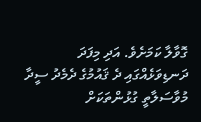ގޮވާލާ ކަމަށެވެ. އަދި މިފަދަ ދަނޑިވަޅެއްގައި ދެ ޤައުމުގެ ދެމެދު ސީދާ މުވާސަލާތީ ގުޅުންތަކަށް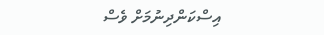އިސްކަންދިނުމަށް ވެސް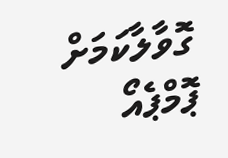ގޮވާލާކަމަށް ޕޮމްޕެއޯ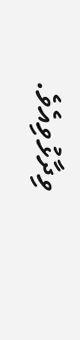ވިދާޅުވިއެވެ.